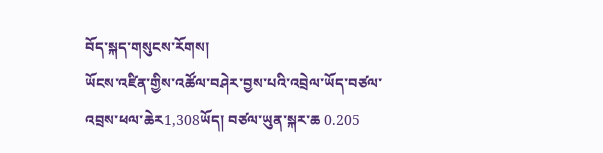བོད་སྐད་གསུངས་རོགས།
ཡོངས་འཛིན་གྱིས་འཚོལ་བཤེར་བྱས་པའི་འབྲེལ་ཡོད་བཙལ་འབྲས་ཕལ་ཆེར1,308ཡོད། བཙལ་ཡུན་སྐར་ཆ 0.205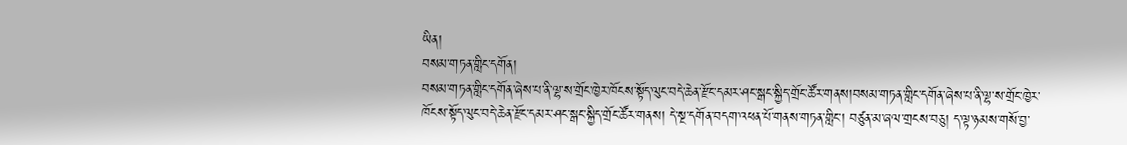ཡིན།
བསམ་གཏན་གླིང་དགོན།
བསམ་གཏན་གླིང་དགོན་ཞེས་པ་ནི་ལྷ་ས་གྲོང་ཁྱེར་ཁོངས་སྟོད་ལུང་བདེ་ཆེན་རྫོང་དམར་ཤང་སྒང་སྐྱིད་གྲོང་ཚོར་གནས།བསམ་གཏན་གླིང་དགོན་ཞེས་པ་ནི་ལྷ་ས་གྲོང་ཁྱེར་ཁོངས་སྟོད་ལུང་བདེ་ཆེན་རྫོང་དམར་ཤང་སྒང་སྐྱིད་གྲོང་ཚོར་གནས། དེ་སྔ་དགོན་བདག་འཕན་པོ་གནས་གཏན་གླིང་། བཙུན་མ་ཞལ་གྲངས་བཅུ། ད་ལྟ་ཉམས་གསོ་བྱ་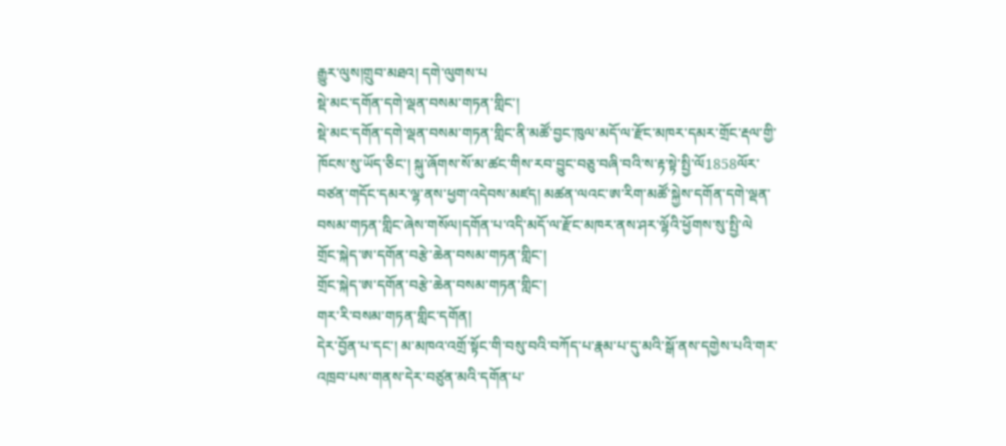རྒྱུར་ལུས།གྲུབ་མཐའ། དགེ་ལུགས་པ
སྡེ་མང་དགོན་དགེ་ལྡན་བསམ་གཏན་གླིང་།
སྡེ་མང་དགོན་དགེ་ལྡན་བསམ་གཏན་གླིང་ནི་མཚོ་བྱང་ཁུལ་མདོ་ལ་རྫོང་མཁར་དམར་གྲོང་རྡལ་གྱི་ཁོངས་སུ་ཡོད་ཅིང་། སྐུ་ཞོགས་སོ་མ་ཚང་གིས་རབ་བྱུང་བཅུ་བཞི་བའི་ས་རྟ་སྟེ་སྤྱི་ལོ1858ལོར་བཙན་གདོང་དམར་ལྷ་ནས་ཕྱག་འདེབས་མཛད། མཚན་ལའང་ཨ་རིག་མཚོ་སྐྱེས་དགོན་དགེ་ལྡན་བསམ་གཏན་གླིང་ཞེས་གསོལ།དགོན་པ་འདི་མདོ་ལ་རྫོང་མཁར་ནས་ཤར་ལྷོའི་ཕྱོགས་སུ་སྤྱི་ལེ
གྲོང་སྐེད་ཨ་དགོན་བརྩེ་ཆེན་བསམ་གཏན་གླིང་།
གྲོང་སྐེད་ཨ་དགོན་བརྩེ་ཆེན་བསམ་གཏན་གླིང་།
གར་རི་བསམ་གཏན་གླིང་དགོན།
དེར་བྱོན་པ་དང་། མ་མཁའ་འགྲོ་སྟོང་གི་བསུ་བའི་བཀོད་པ་རྣམ་པ་དུ་མའི་སྒོ་ནས་དགྱེས་པའི་གར་འཁྲབ་པས་གནས་དེར་བཙུན་མའི་དགོན་པ་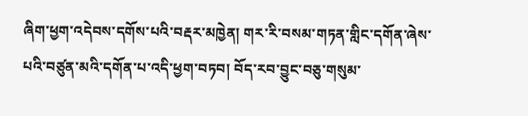ཞིག་ཕྱག་འདེབས་དགོས་པའི་བརྡར་མཁྱེན། གར་རི་བསམ་གཏན་གླིང་དགོན་ཞེས་པའི་བཙུན་མའི་དགོན་པ་འདི་ཕྱག་བཏབ། བོད་རབ་བྱུང་བཅུ་གསུམ་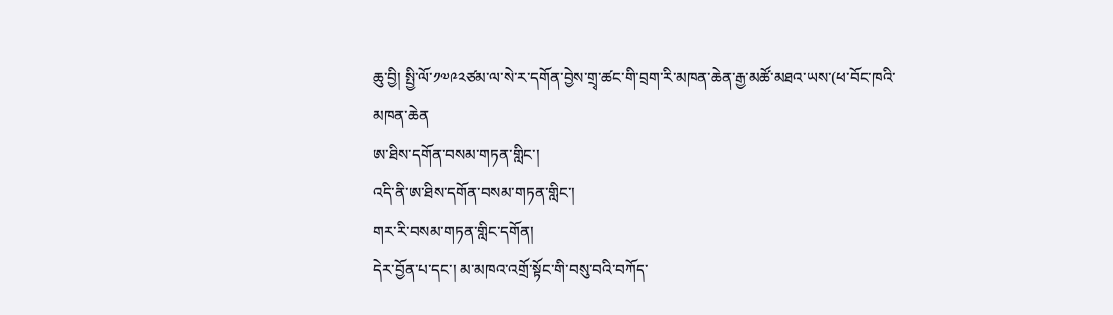ཆུ་བྱི། སྤྱི་ལོ་༡༧༩༢ཙམ་ལ་སེ་ར་དགོན་བྱེས་གྲྭ་ཚང་གི་བྲག་རི་མཁན་ཆེན་རྒྱ་མཚོ་མཐའ་ཡས་(ཕ་བོང་ཁའི་མཁན་ཆེན
ཨ་ཐིས་དགོན་བསམ་གཏན་གླིང་།
འདི་ནི་ཨ་ཐིས་དགོན་བསམ་གཏན་གླིང་།
གར་རི་བསམ་གཏན་གླིང་དགོན།
དེར་བྱོན་པ་དང་། མ་མཁའ་འགྲོ་སྟོང་གི་བསུ་བའི་བཀོད་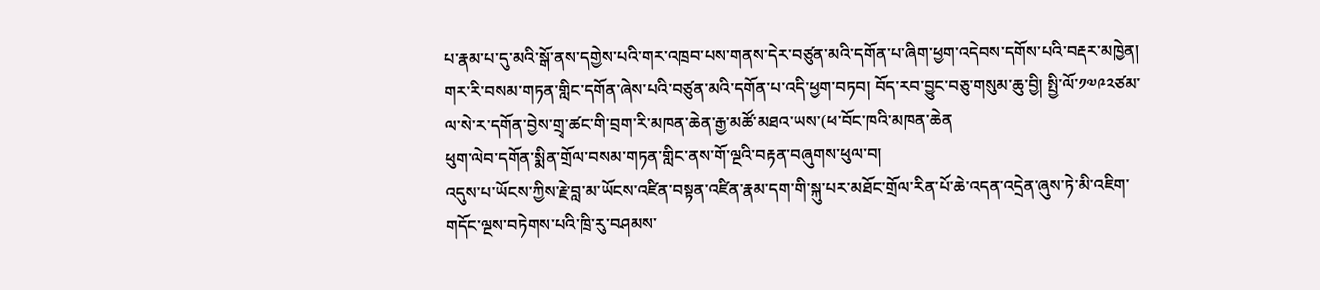པ་རྣམ་པ་དུ་མའི་སྒོ་ནས་དགྱེས་པའི་གར་འཁྲབ་པས་གནས་དེར་བཙུན་མའི་དགོན་པ་ཞིག་ཕྱག་འདེབས་དགོས་པའི་བརྡར་མཁྱེན། གར་རི་བསམ་གཏན་གླིང་དགོན་ཞེས་པའི་བཙུན་མའི་དགོན་པ་འདི་ཕྱག་བཏབ། བོད་རབ་བྱུང་བཅུ་གསུམ་ཆུ་བྱི། སྤྱི་ལོ་༡༧༩༢ཙམ་ལ་སེ་ར་དགོན་བྱེས་གྲྭ་ཚང་གི་བྲག་རི་མཁན་ཆེན་རྒྱ་མཚོ་མཐའ་ཡས་(ཕ་བོང་ཁའི་མཁན་ཆེན
ཕུག་ལེབ་དགོན་སྨིན་གྲོལ་བསམ་གཏན་གླིང་ནས་གོ་ལྔའི་བརྟན་བཞུགས་ཕུལ་བ།
འདུས་པ་ཡོངས་ཀྱིས་རྗེ་བླ་མ་ཡོངས་འཛིན་བསྟན་འཛིན་རྣམ་དག་གི་སྐུ་པར་མཐོང་གྲོལ་རིན་པོ་ཆེ་འདན་འདྲེན་ཞུས་ཏེ་མི་འཇིག་གདོང་ལྔས་བཏེགས་པའི་ཁྲི་རུ་བཤམས་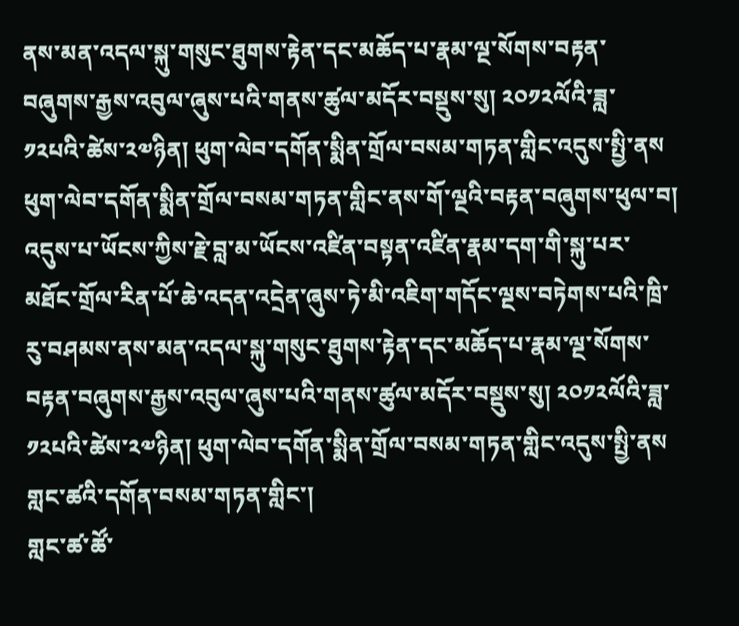ནས་མན་འདལ་སྐུ་གསུང་ཐུགས་རྟེན་དང་མཆོད་པ་རྣམ་ལྔ་སོགས་བརྟན་བཞུགས་རྒྱས་འབུལ་ཞུས་པའི་གནས་ཚུལ་མདོར་བསྡུས་སུ། ༢༠༡༢ལོའི་ཟླ་༡༢པའི་ཚེས་༢༧ཉིན། ཕུག་ལེབ་དགོན་སྨིན་གྲོལ་བསམ་གཏན་གླིང་འདུས་སྤྱི་ནས
ཕུག་ལེབ་དགོན་སྨིན་གྲོལ་བསམ་གཏན་གླིང་ནས་གོ་ལྔའི་བརྟན་བཞུགས་ཕུལ་བ།
འདུས་པ་ཡོངས་ཀྱིས་རྗེ་བླ་མ་ཡོངས་འཛིན་བསྟན་འཛིན་རྣམ་དག་གི་སྐུ་པར་མཐོང་གྲོལ་རིན་པོ་ཆེ་འདན་འདྲེན་ཞུས་ཏེ་མི་འཇིག་གདོང་ལྔས་བཏེགས་པའི་ཁྲི་རུ་བཤམས་ནས་མན་འདལ་སྐུ་གསུང་ཐུགས་རྟེན་དང་མཆོད་པ་རྣམ་ལྔ་སོགས་བརྟན་བཞུགས་རྒྱས་འབུལ་ཞུས་པའི་གནས་ཚུལ་མདོར་བསྡུས་སུ། ༢༠༡༢ལོའི་ཟླ་༡༢པའི་ཚེས་༢༧ཉིན། ཕུག་ལེབ་དགོན་སྨིན་གྲོལ་བསམ་གཏན་གླིང་འདུས་སྤྱི་ནས
གླང་ཚའི་དགོན་བསམ་གཏན་གླིང་།
གླང་ཚ་ཚོ་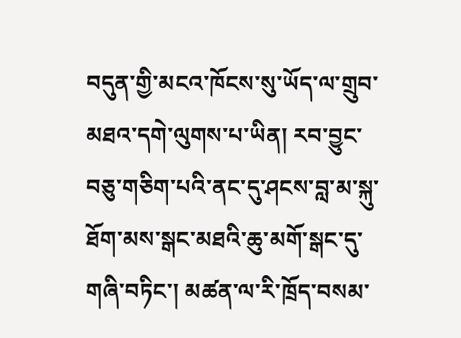བདུན་གྱི་མངའ་ཁོངས་སུ་ཡོད་ལ་གྲུབ་མཐའ་དགེ་ལུགས་པ་ཡིན། རབ་བྱུང་བཅུ་གཅིག་པའི་ནང་དུ་ཤངས་བླ་མ་སྐུ་ཐོག་མས་སྒང་མཐའི་ཆུ་མགོ་སྒང་དུ་གཞི་བཏིང་། མཚན་ལ་རི་ཁྲོད་བསམ་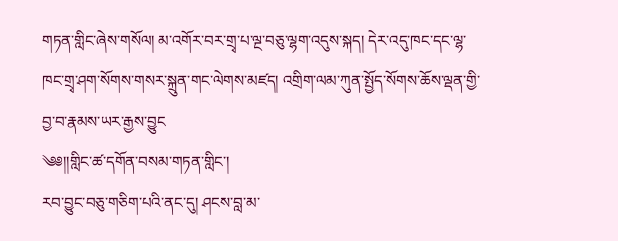གཏན་གླིང་ཞེས་གསོལ། མ་འགོར་བར་གྲྭ་པ་ལྔ་བཅུ་ལྷག་འདུས་སྐད། དེར་འདུ་ཁང་དང་ལྷ་ཁང་གྲྭ་ཤག་སོགས་གསར་སྐྲུན་གང་ལེགས་མཛད། འགྲིག་ལམ་ཀུན་སྤྱོད་སོགས་ཆོས་ལྡན་གྱི་བྱ་བ་རྣམས་ཡར་རྒྱས་བྱུང
༄༅།།གླིང་ཚ་དགོན་བསམ་གཏན་གླིང་།
རབ་བྱུང་བཅུ་གཅིག་པའི་ནང་དུ། ཤངས་བླ་མ་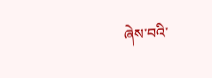ཞེས་བའི་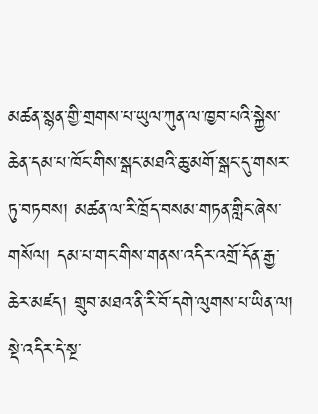མཚན་སྙན་གྱི་གྲགས་པ་ཡུལ་ཀུན་ལ་ཁྱབ་པའི་སྐྱེས་ཆེན་དམ་པ་ཁོང་གིས་སྒང་མཐའི་ཆུ་མགོ་སྒང་དུ་གསར་ཏུ་བཏབས། མཚན་ལ་རི་ཁྲོད་བསམ་གཏན་གླིང་ཞེས་གསོལ། དམ་པ་གང་གིས་གནས་འདིར་འགྲོ་དོན་རྒྱ་ཆེར་མཛད། གྲུབ་མཐའ་ནི་རི་བོ་དགེ་ལུགས་པ་ཡིན་ལ། སྡེ་འདིར་དེ་སྔ་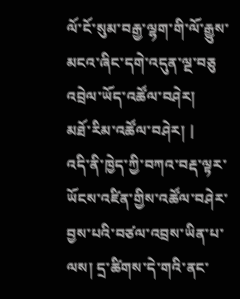ལོ་ངོ་སུམ་བརྒྱ་ལྷག་གི་ལོ་རྒྱུས་མངའ་ཞིང་དགེ་འདུན་ལྔ་བཅུ
འབྲེལ་ཡོད་འཚོལ་བཤེར།
མཐོ་རིམ་འཚོལ་བཤེར། |
འདི་ནི་ཁྱེད་ཀྱི་བཀའ་བརྡ་ལྟར་ཡོངས་འཛིན་གྱིས་འཚོལ་བཤེར་བྱས་པའི་བཙལ་འབྲས་ཡིན་པ་ལས། དྲ་ཚིགས་དེ་གའི་ནང་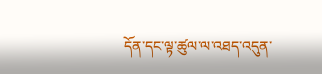དོན་དང་ལྟ་ཚུལ་ལ་འཐད་འདུན་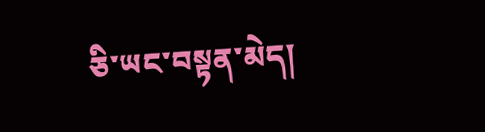ཅི་ཡང་བསྟན་མེད།